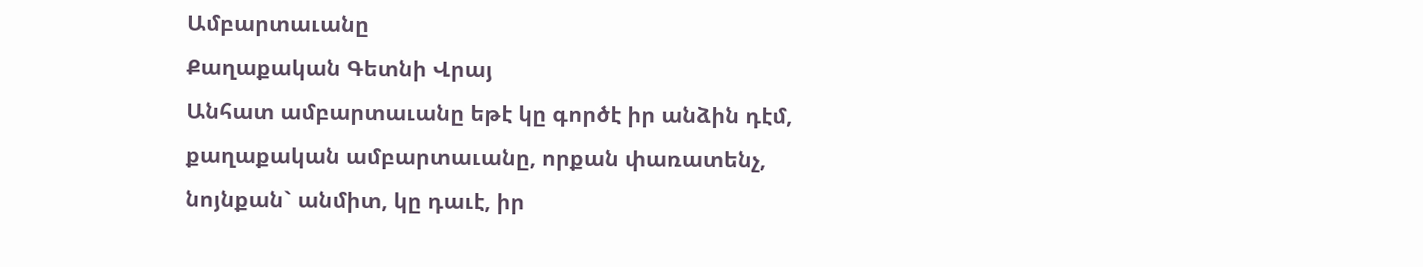Ամբարտաւանը
Քաղաքական Գետնի Վրայ
Անհատ ամբարտաւանը եթէ կը գործէ իր անձին դէմ, քաղաքական ամբարտաւանը, որքան փառատենչ, նոյնքան` անմիտ, կը դաւէ, իր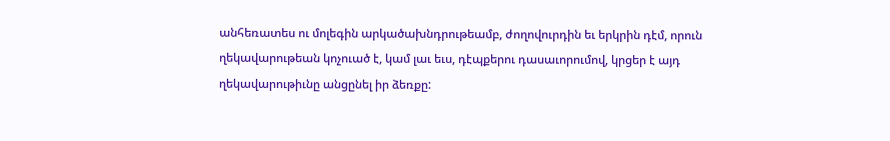անհեռատես ու մոլեգին արկածախնդրութեամբ, ժողովուրդին եւ երկրին դէմ, որուն ղեկավարութեան կոչուած է, կամ լաւ եւս, դէպքերու դասաւորումով, կրցեր է այդ ղեկավարութիւնը անցընել իր ձեռքը: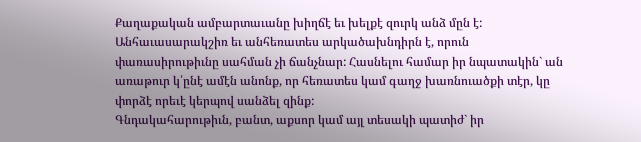Քաղաքական ամբարտաւանը խիղճէ եւ խելքէ զուրկ անձ մըն է: Անհաւասարակշիռ եւ անհեռատես արկածախնդիրն է, որուն փառասիրութիւնը սահման չի ճանչնար: Հասնելու համար իր նպատակին` ան առաթուր կ՛ընէ ամէն անոնք, որ հեռատես կամ գաղջ խառնուածքի տէր, կը փորձէ որեւէ կերպով սանձել զինք:
Գնդակահարութիւն, բանտ, աքսոր կամ այլ տեսակի պատիժ` իր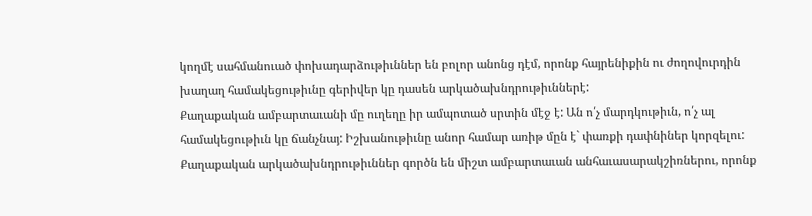կողմէ սահմանուած փոխադարձութիւններ են բոլոր անոնց դէմ, որոնք հայրենիքին ու ժողովուրդին խաղաղ համակեցութիւնը գերիվեր կը դասեն արկածախնդրութիւններէ:
Քաղաքական ամբարտաւանի մը ուղեղը իր ամպոտած սրտին մէջ է: Ան ո՛չ մարդկութիւն, ո՛չ ալ համակեցութիւն կը ճանչնայ: Իշխանութիւնը անոր համար առիթ մըն է` փառքի դափնիներ կորզելու:
Քաղաքական արկածախնդրութիւններ գործն են միշտ ամբարտաւան անհաւասարակշիռներու, որոնք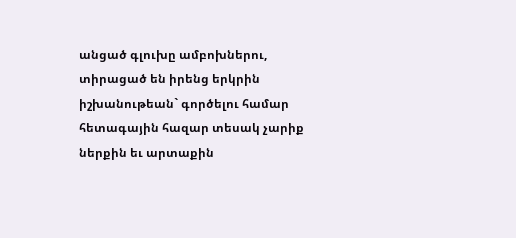անցած գլուխը ամբոխներու, տիրացած են իրենց երկրին իշխանութեան` գործելու համար հետագային հազար տեսակ չարիք ներքին եւ արտաքին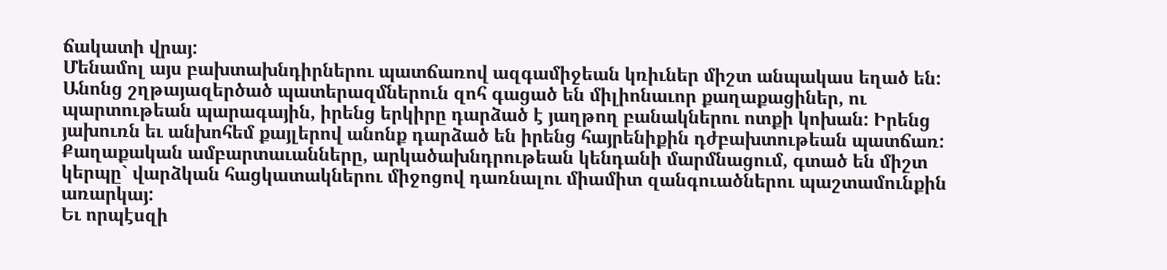ճակատի վրայ:
Մենամոլ այս բախտախնդիրներու պատճառով ազգամիջեան կռիւներ միշտ անպակաս եղած են: Անոնց շղթայազերծած պատերազմներուն զոհ գացած են միլիոնաւոր քաղաքացիներ, ու պարտութեան պարագային, իրենց երկիրը դարձած է յաղթող բանակներու ոտքի կոխան: Իրենց յախուռն եւ անխոհեմ քայլերով անոնք դարձած են իրենց հայրենիքին դժբախտութեան պատճառ:
Քաղաքական ամբարտաւանները, արկածախնդրութեան կենդանի մարմնացում, գտած են միշտ կերպը` վարձկան հացկատակներու միջոցով դառնալու միամիտ զանգուածներու պաշտամունքին առարկայ:
Եւ որպէսզի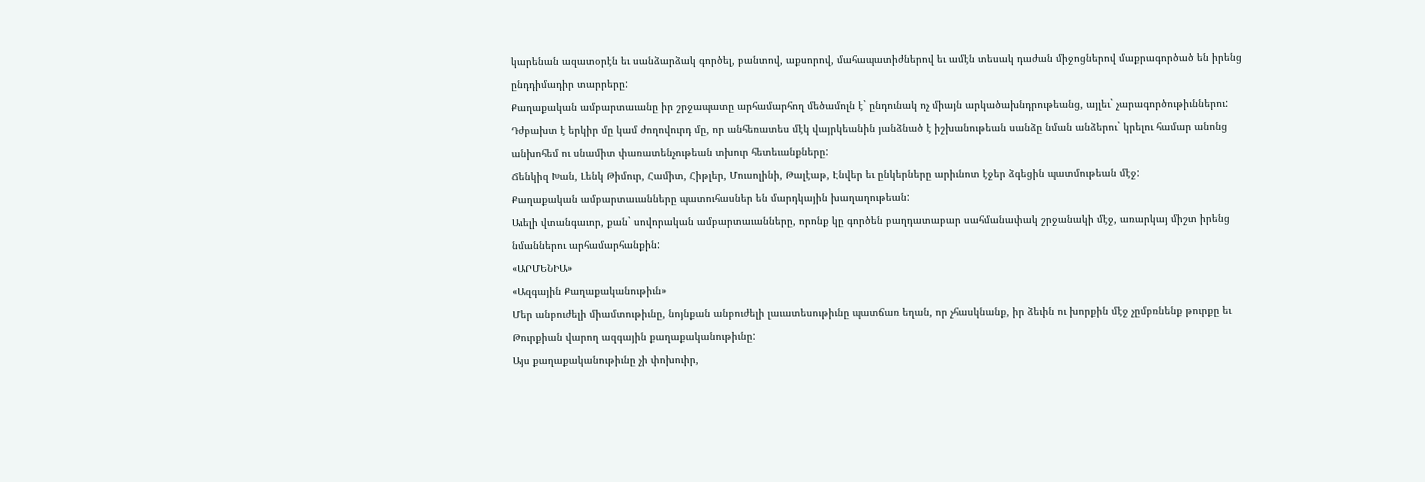կարենան ազատօրէն եւ սանձարձակ գործել, բանտով, աքսորով, մահապատիժներով եւ ամէն տեսակ դաժան միջոցներով մաքրագործած են իրենց ընդդիմադիր տարրերը:
Քաղաքական ամբարտաւանը իր շրջապատը արհամարհող մեծամոլն է` ընդունակ ոչ միայն արկածախնդրութեանց, այլեւ` չարագործութիւններու:
Դժբախտ է երկիր մը կամ ժողովուրդ մը, որ անհեռատես մէկ վայրկեանին յանձնած է իշխանութեան սանձը նման անձերու` կրելու համար անոնց անխոհեմ ու սնամիտ փառատենչութեան տխուր հետեւանքները:
Ճենկիզ Խան, Լենկ Թիմուր, Համիտ, Հիթլեր, Մուսոլինի, Թալէաթ, Էնվեր եւ ընկերները արիւնոտ էջեր ձգեցին պատմութեան մէջ:
Քաղաքական ամբարտաւանները պատուհասներ են մարդկային խաղաղութեան:
Աւելի վտանգաւոր, քան` սովորական ամբարտաւանները, որոնք կը գործեն բաղդատաբար սահմանափակ շրջանակի մէջ, առարկայ միշտ իրենց նմաններու արհամարհանքին:
«ԱՐՄԵՆԻԱ»
«Ազգային Քաղաքականութիւն»
Մեր անբուժելի միամտութիւնը, նոյնքան անբուժելի լաւատեսութիւնը պատճառ եղան, որ չհասկնանք, իր ձեւին ու խորքին մէջ չըմբռնենք թուրքը եւ Թուրքիան վարող ազգային քաղաքականութիւնը:
Այս քաղաքականութիւնը չի փոխուիր,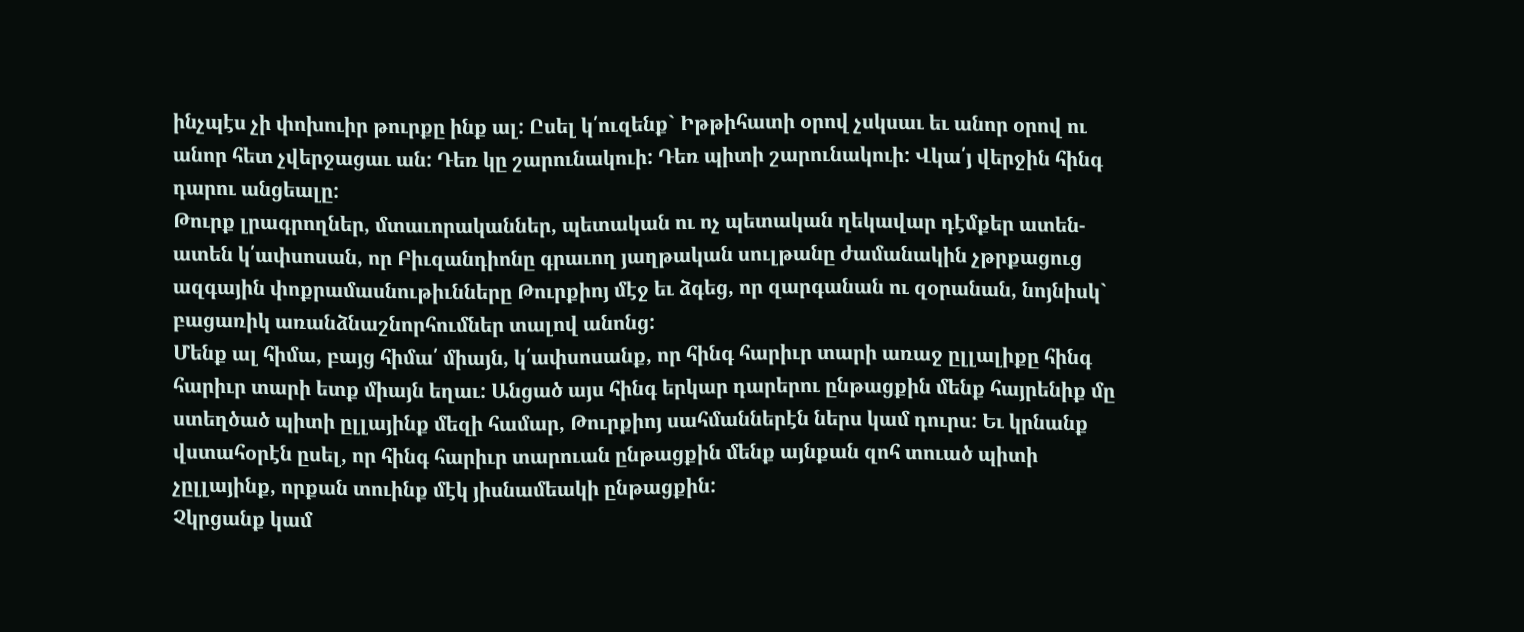ինչպէս չի փոխուիր թուրքը ինք ալ: Ըսել կ՛ուզենք` Իթթիհատի օրով չսկսաւ եւ անոր օրով ու անոր հետ չվերջացաւ ան: Դեռ կը շարունակուի: Դեռ պիտի շարունակուի: Վկա՛յ վերջին հինգ դարու անցեալը:
Թուրք լրագրողներ, մտաւորականներ, պետական ու ոչ պետական ղեկավար դէմքեր ատեն-ատեն կ՛ափսոսան, որ Բիւզանդիոնը գրաւող յաղթական սուլթանը ժամանակին չթրքացուց ազգային փոքրամասնութիւնները Թուրքիոյ մէջ եւ ձգեց, որ զարգանան ու զօրանան, նոյնիսկ` բացառիկ առանձնաշնորհումներ տալով անոնց:
Մենք ալ հիմա, բայց հիմա՛ միայն, կ՛ափսոսանք, որ հինգ հարիւր տարի առաջ ըլլալիքը հինգ հարիւր տարի ետք միայն եղաւ: Անցած այս հինգ երկար դարերու ընթացքին մենք հայրենիք մը ստեղծած պիտի ըլլայինք մեզի համար, Թուրքիոյ սահմաններէն ներս կամ դուրս: Եւ կրնանք վստահօրէն ըսել, որ հինգ հարիւր տարուան ընթացքին մենք այնքան զոհ տուած պիտի չըլլայինք, որքան տուինք մէկ յիսնամեակի ընթացքին:
Չկրցանք կամ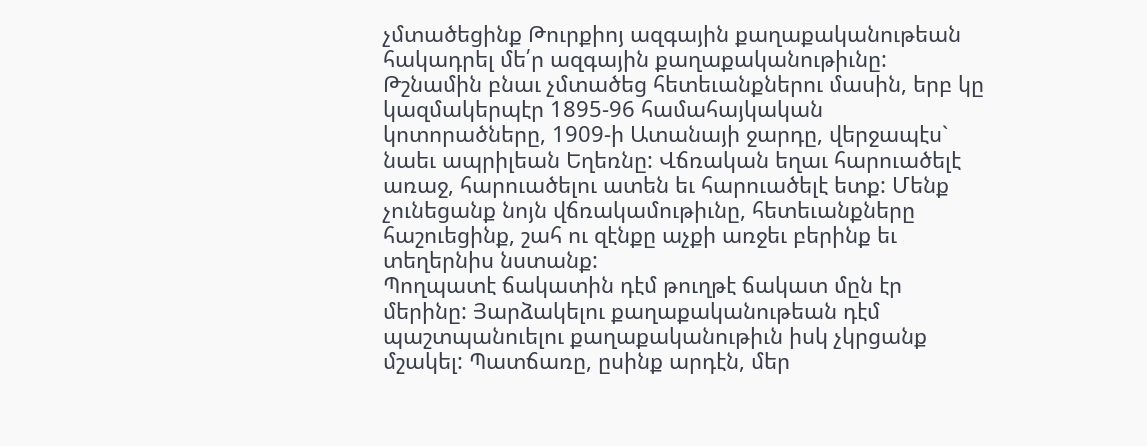չմտածեցինք Թուրքիոյ ազգային քաղաքականութեան հակադրել մե՛ր ազգային քաղաքականութիւնը:
Թշնամին բնաւ չմտածեց հետեւանքներու մասին, երբ կը կազմակերպէր 1895-96 համահայկական կոտորածները, 1909-ի Ատանայի ջարդը, վերջապէս` նաեւ ապրիլեան Եղեռնը: Վճռական եղաւ հարուածելէ առաջ, հարուածելու ատեն եւ հարուածելէ ետք: Մենք չունեցանք նոյն վճռակամութիւնը, հետեւանքները հաշուեցինք, շահ ու զէնքը աչքի առջեւ բերինք եւ տեղերնիս նստանք:
Պողպատէ ճակատին դէմ թուղթէ ճակատ մըն էր մերինը: Յարձակելու քաղաքականութեան դէմ պաշտպանուելու քաղաքականութիւն իսկ չկրցանք մշակել: Պատճառը, ըսինք արդէն, մեր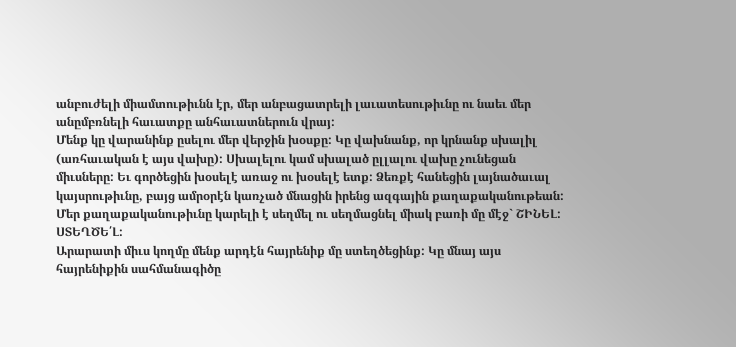անբուժելի միամտութիւնն էր, մեր անբացատրելի լաւատեսութիւնը ու նաեւ մեր անըմբռնելի հաւատքը անհաւատներուն վրայ:
Մենք կը վարանինք ըսելու մեր վերջին խօսքը: Կը վախնանք, որ կրնանք սխալիլ (առհաւական է այս վախը): Սխալելու կամ սխալած ըլլալու վախը չունեցան միւսները: Եւ գործեցին խօսելէ առաջ ու խօսելէ ետք: Ձեռքէ հանեցին լայնածաւալ կայսրութիւնը, բայց ամրօրէն կառչած մնացին իրենց ազգային քաղաքականութեան:
Մեր քաղաքականութիւնը կարելի է սեղմել ու սեղմացնել միակ բառի մը մէջ` ՇԻՆԵԼ: ՍՏԵՂԾԵ՛Լ:
Արարատի միւս կողմը մենք արդէն հայրենիք մը ստեղծեցինք: Կը մնայ այս հայրենիքին սահմանագիծը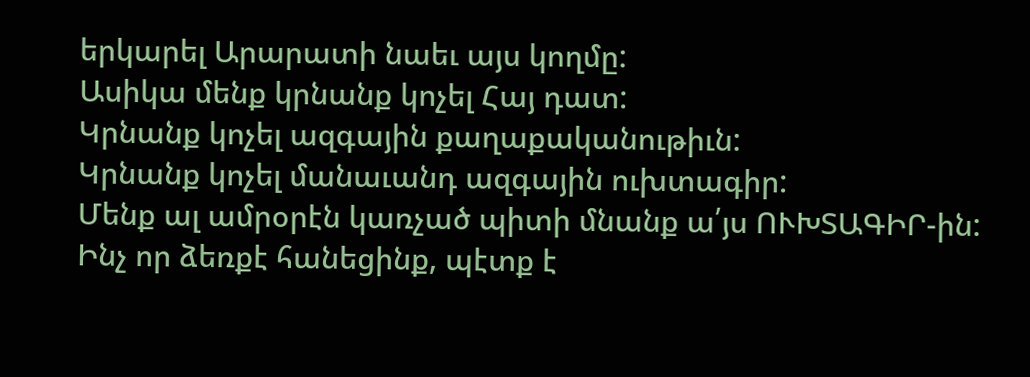երկարել Արարատի նաեւ այս կողմը:
Ասիկա մենք կրնանք կոչել Հայ դատ:
Կրնանք կոչել ազգային քաղաքականութիւն:
Կրնանք կոչել մանաւանդ ազգային ուխտագիր:
Մենք ալ ամրօրէն կառչած պիտի մնանք ա՛յս ՈՒԽՏԱԳԻՐ-ին:
Ինչ որ ձեռքէ հանեցինք, պէտք է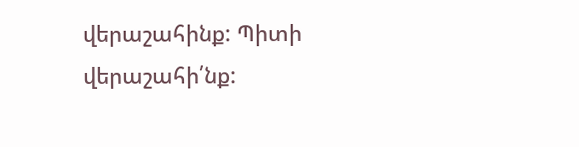վերաշահինք: Պիտի վերաշահի՛նք: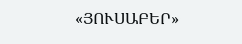«ՅՈՒՍԱԲԵՐ»